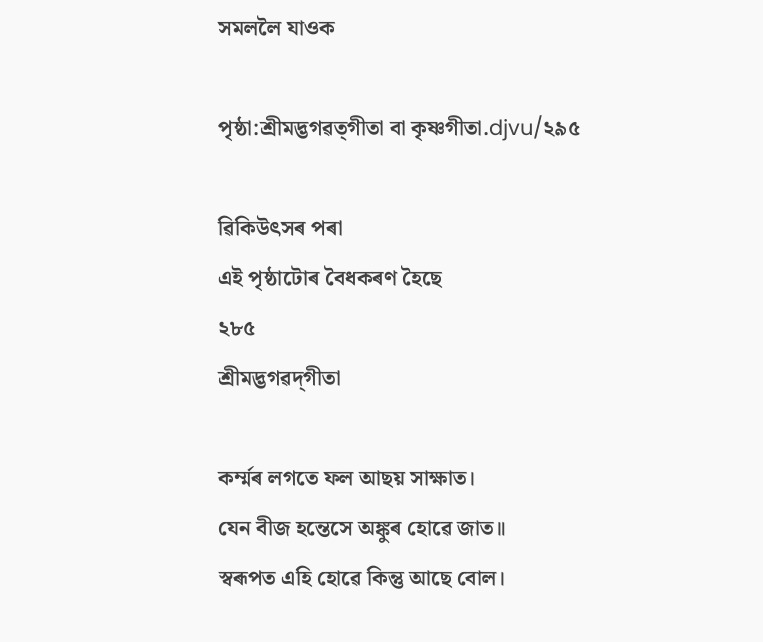সমললৈ যাওক

পৃষ্ঠা:শ্ৰীমদ্ভগৱত্‌‌‌‌গীতা বা কৃষ্ণগীতা.djvu/২৯৫

ৱিকিউৎসৰ পৰা
এই পৃষ্ঠাটোৰ বৈধকৰণ হৈছে
২৮৫
শ্ৰীমদ্ভগৱদ‌্গীতা

কৰ্ম্মৰ লগতে ফল আছয় সাক্ষাত।
যেন বীজ হন্তেসে অঙ্কুৰ হোৱে জাত॥
স্বৰূপত এহি হোৱে কিন্তু আছে বোল।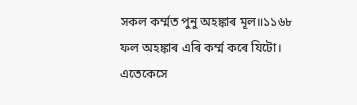সকল কৰ্ম্মত পুনু অহঙ্কাৰ মূল॥১১৬৮
ফল অহঙ্কাৰ এৰি কৰ্ম্ম কৰে যিটো।
এতেকেসে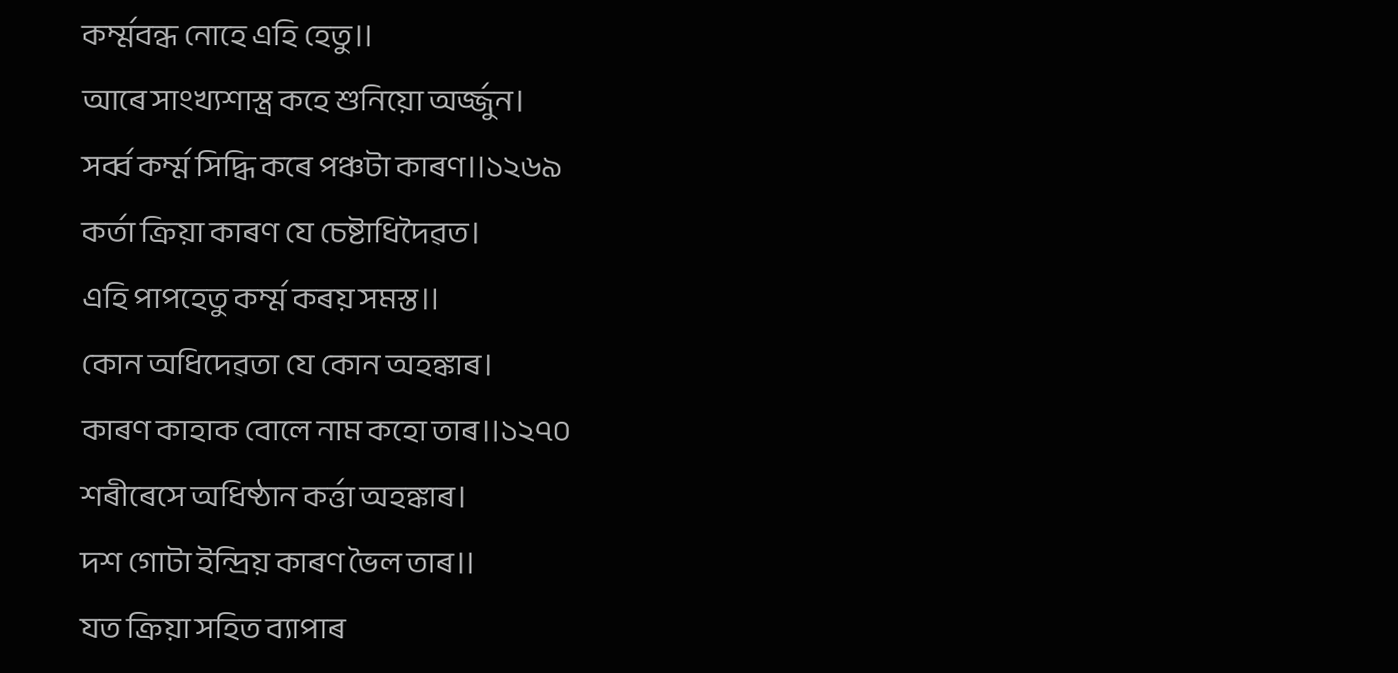কৰ্ম্মবন্ধ নোহে এহি হেতু॥
আৰে সাংখ্যশাস্ত্ৰ কহে শুনিয়ো অৰ্জ্জুন।
সৰ্ব্ব কৰ্ম্ম সিদ্ধি কৰে পঞ্চটা কাৰণ॥১২৬৯
কৰ্তা ক্ৰিয়া কাৰণ যে চেষ্টাধিদৈৱত।
এহি পাপহেতু কৰ্ম্ম কৰয় সমস্ত॥
কোন অধিদেৱতা যে কোন অহঙ্কাৰ।
কাৰণ কাহাক বোলে নাম কহো তাৰ॥১২৭০
শৰীৰেসে অধিষ্ঠান কৰ্ত্তা অহঙ্কাৰ।
দশ গোটা ইন্দ্ৰিয় কাৰণ ভৈল তাৰ॥
যত ক্ৰিয়া সহিত ব্যাপাৰ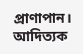প্ৰাণাপান।
আদিত্যক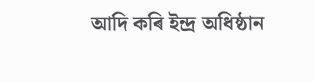আদি কৰি ইন্দ্ৰ অধিষ্ঠান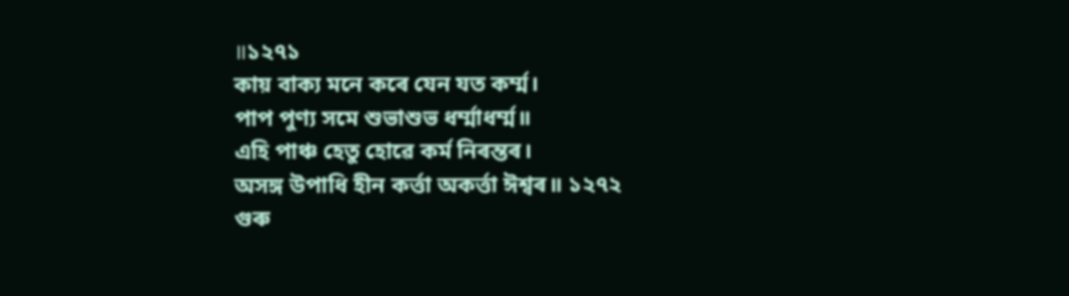॥১২৭১
কায় বাক্য মনে কৰে যেন যত কৰ্ম্ম।
পাপ পুণ্য সমে শুভাশুভ ধৰ্ম্মাধৰ্ম্ম॥
এহি পাঞ্চ হেতু হোৱে কৰ্ম নিৰন্তৰ।
অসঙ্গ উপাধি হীন কৰ্ত্তা অকৰ্ত্তা ঈশ্বৰ॥ ১২৭২
গুৰু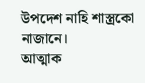উপদেশ নাহি শাস্ত্ৰকো নাজানে।
আত্মাক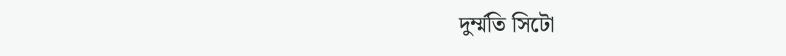দুৰ্ম্মতি সিটো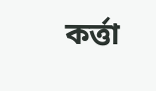কৰ্ত্তা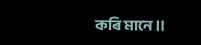কৰি মানে॥